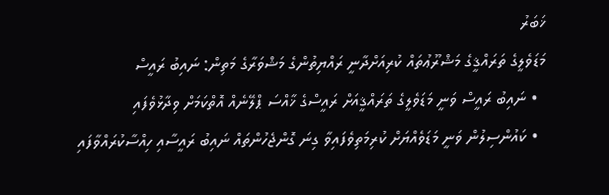ޚަބަރު
މަޑަވެލީގެ ތަރައްޤީގެ މަޝްރޫޢުތައް ކުރިއަށްދާނީ ރައްޔިތުންގެ މަޝްވަރާގެ މަތިން: ނައިބު ރައީސް
  • ނައިބު ރައީސް ވަނީ މަޑަވެލީގެ ތަރައްޤީއަށް ރައީސްގެ ޚާއްސަ ޕްލޭނެއް އޮތްކަމަށް ވިދާޅުވެފައި
  • ކައުންސިލުން ވަނީ މަޑަވެއްޔަށް ކުރިމަތިވެފައިވާ ގިނަ ގޮންޖެހުންތައް ނައިބު ރައީސާއި ހިއްސާކުރައްވާފައި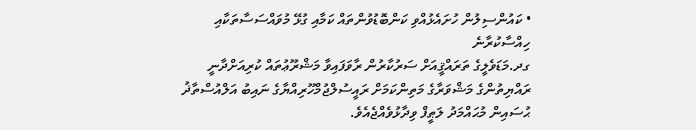• ކައުންސިލުން ހުށައެޅުއްވި ކަންބޮޑުވުންތައް ކަމާއި ގުޅޭ މުވައްސަސާތަކާއި ހިއްސާކުރާނެ
ގދ.މަޑަވެލީގެ ތަރައްޤީއަށް ސަރުކާރުން ރާވަފައިވާ މަޝްރޫޢުތައް ކުރިއަށްދާނީ ރައްޔިތުންގެ މަޝްވަރާގެ މަތިންކަމަށް ރައީސުލްޖުމްހޫރިއްޔާގެ ނައިބު އަލްއުސްތާޛު ޙުސައިން މުޙައްމަދު ލަޠީފް ވިދާޅުވެއްޖެއެވެ.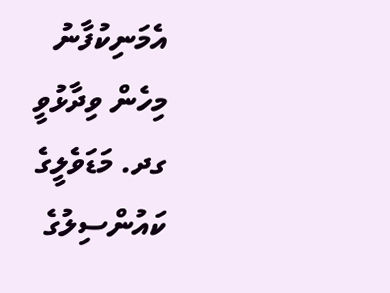އެމަނިކުފާނު މިހެން ވިދާޅުވީ ގދ. މަޑަވެލީގެ ކައުންސިލުގެ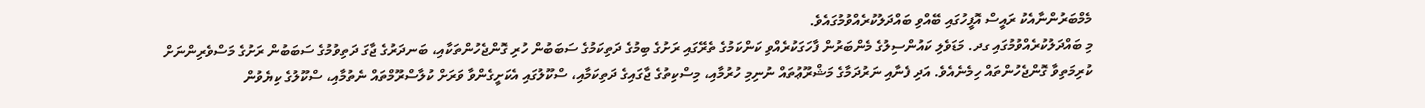މެމްބަރުންނާއެކު ރައީސް އޮފީހުގައި ބޭއްވި ބައްދަލުކުރެއްވުމުގައެވެ.
މި ބައްދަލުކުރެއްވުމުގައި ގދ. މަޑަވެލި ކައުންސިލުގެ މެންބަރުން ފާހަގަކުރެއްވި ކަންކަމުގެ ތެރޭގައި ރަށުގެ ބިމުގެ ދަތިކަމުގެ ސަބަބުން ހުރި ގޮންޖެހުންތަކާއި، ބަނދަރުގެ ޖާގަ ދަތިވުމުގެ ސަބަބުން ރަށުގެ މަސްވެރިންނަށް ކުރިމަތިވާ ގޮންޖެހުންތައް ހިމެނެއެވެ. އަދި ފެނާއި ނަރުދަމާގެ މަޝްރޫޢުތައް ނުނިމި ހުރުމާއި، މިސްކިތުގެ ޖާގައިގެ ދަތިކަމާއި، ސްކޫލުގައި އެކަށީގެންވާ ވަރަށް ކުލާސްރޫމްތައް ނެތުމާއި، ސްކޫލުގެ ކިޔެވުން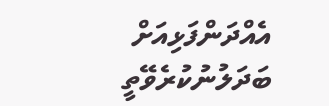އެއްދަންފަޅިއަށް ބަދަލުނުކުރެވޭތީ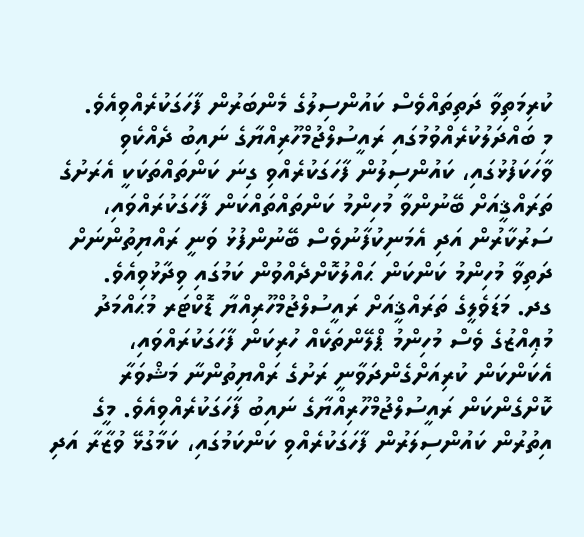ކުރިމަތިވާ ދަތިތައްވެސް ކައުންސިލުގެ މެންބަރުން ފާހަގަކުރެއްވިއެވެ.
މި ބައްދަލުކުރެއްވުމުގައި ރައީސުލްޖުމްހޫރިއްޔާގެ ނައިބު ދެއްކެވި ވާހަކަފުޅުގައި، ކައުންސިލުން ފާހަގަކުރެއްވި ގިނަ ކަންތައްތަކަކީ އެރަށުގެ ތަރައްޤީއަށް ބޭނުންވާ މުހިންމު ކަންތައްތައްކަން ފާހަގަކުރައްވައި، ސަރުކާރުން އަދި އެމަނިކުފާނުވެސް ބޭނުންފުޅު ވަނީ ރައްޔިތުންނަށް ދަތިވާ މުހިންމު ކަންކަން ޙައްލުކޮށްދެއްވުން ކަމުގައި ވިދާޅުވިއެވެ.
ގދ. މަޑަވެލީގެ ތަރައްޤީއަށް ރައީސުލްޖުމްހޫރިއްޔާ ޑޮކްޓަރ މުޙައްމަދު މުޢިއްޒުގެ ވެސް މުހިންމު ޕްލޭންތަކެއް ހުރިކަން ފާހަގަކުރައްވައި، އެކަންކަން ކުރިއަށްގެންދަވާނީ ރަށުގެ ރައްޔިތުންނާ މަޝްވަރާ ކޮށްގެންކަން ރައީސުލްޖުމްހޫރިއްޔާގެ ނައިބު ފާހަގަކުރެއްވިއެވެ. މީގެ އިތުރުން ކައުންސިލަރުން ފާހަގަކުރެއްވި ކަންކަމުގައި، ކަމާގުޅޭ ވުޒާރާ އަދި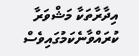އިދާރާތަކާ މަޝްވަރާ ކުރައްވާނެކަމުގައިވެސް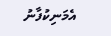އެމަނިކުފާނު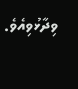ވިދާޅުވިއެވެ.